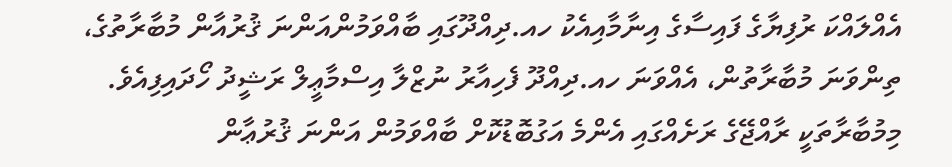އެއްލައްކަ ރުފިޔާގެ ފައިސާގެ އިނާމާއިއެކު ހއ.ދިއްދޫގައި ބާއްވަމުންއަންނަ ޤުރުއާން މުބާރާތުގެ، ތިންވަނަ މުބާރާތުން، އެއްވަނަ ހއ.ދިއްދޫ ފެހިއާރު ނުޒްލާ އިސްމާޢީލް ރަޝީދު ހޯދައިފިއެވެ. މިމުބާރާތަކީ ރާއްޖޭގެ ރަށެއްގައި އެންމެ އަގުބޮޑުކޮށް ބާއްވަމުން އަންނަ ޤުރުޢާން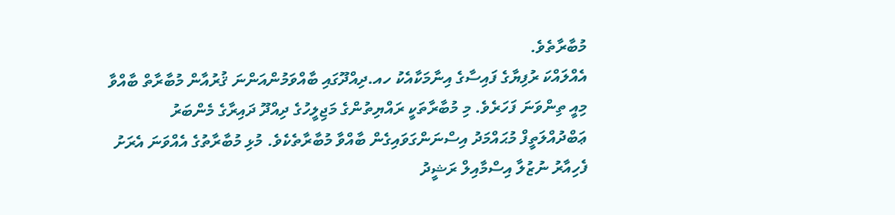މުބާރާތެވެ.
އެއްލައްކަ ރުފިޔާގެ ފައިސާގެ އިނާމަކާއެކު ހއ.ދިއްދޫގައި ބާއްވަމުންއަންނަ ޤުރުއާން މުބާރާތް ބާއްވާ މިއީ ތިންވަނަ ފަހަރެވެ. މި މުބާރާތަކީ ރައްޔިތުންގެ މަޖިލީހުގެ ދިއްދޫ ދައިރާގެ މެންބަރު ޢަބްދުއްލަތީފް މުޙައްމަދު އިސްނަންގަވައިގެން ބާއްވާ މުބާރާތެކެވެ. މުޅި މުބާރާތުގެ އެއްވަނަ އެރަށު ފެހިއާރު ނުޒުލާ އިސްމާއިލް ރަޝީދު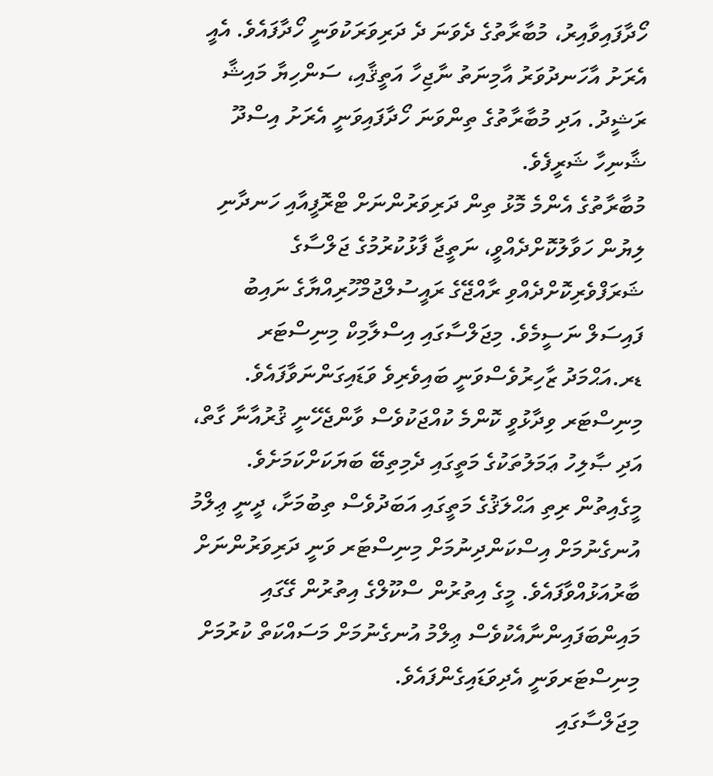ހޯދާފައިވާއިރު، މުބާރާތުގެ ދެވަނަ ދެ ދަރިވަރަކުވަނީ ހޯދާފައެވެ. އެއީ އެރަށު އާހަނދުވަރު އާމިނަތު ނާޖިހާ އަތީޤާއި، ސަންހިޔާ މައިޝާ ރަޝީދު. އަދި މުބާރާތުގެ ތިންވަނަ ހޯދާފައިވަނީ އެރަށު އިސްދޫ ޝާނިހާ ޝަރީފެވެ.
މުބާރާތުގެ އެންމެ މޮޅު ތިން ދަރިވަރުންނަށް ޓްރޮފީއާއި ހަނދާނި ލިޔުން ހަވާލުކޮށްދެއްވީ، ނަތީޖާ ފާޅުކުރުމުގެ ޖަލްސާގެ ޝަރަފްވެރިކޮށްދެއްވި ރާއްޖޭގެ ރައީސުލްޖުމްހޫރިއްޔާގެ ނައިބު ފައިސަލް ނަސީމެވެ. މިޖަލްސާގައި އިސްލާމިކް މިނިސްޓަރ ޑރ.އަޙްމަދު ޒާހިރުވެސްވަނީ ބައިވެރިވެ ވަޑައިގަންނަވާފައެވެ. މިނިސްޓަރ ވިދާޅުވީ ކޮންމެ ކުއްޖަކުވެސް ވާންޖެހޭނީ ޤުރުއާނާ ގާތް، އަދި ޞާލިހު ޢަމަލުތަކުގެ މަތީގައި ދެމިތިބޭ ބަޔަކަށްކަމަށެވެ. މީގެއިތުން ރިތި އަޙްލަޤުގެ މަތީގައި އަބަދުވެސް ތިބުމަށާ، ދީނީ ޢިލްމު އުނގެނުމަށް އިސްކަންދިނުމަށް މިނިސްޓަރ ވަނީ ދަރިވަރުންނަށް ބާރުއަޅުއްވާފައެވެ. މީގެ އިތުރުން ސްކޫލްގެ އިތުރުން ގޭގައި މައިންބަފައިންނާއެކުވެސް ޢިލްމު އުނގެނުމަށް މަސައްކަތް ކުރުމަށް މިނިސްޓަރވަނީ އެދިވަޑައިގެންފައެވެ.
މިޖަލްސާގައި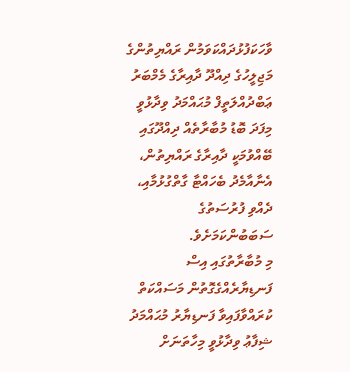ވާހަކަފުޅުދައްކަވަމުން ރައްޔިތުންގެ މަޖިލީހުގެ ދިއްދޫ ދާއިރާގެ މެމްބަރު ޢަބްދުއްލަތީފް މުޙައްމަދު ވިދާޅުވީ މިފަދަ ބޮޑު މުބާރާތެއް ދިއްދޫގައި ބޭއްވުމަކީ ދާއިރާގެ ރައްޔިތުން، އެނާއާމެދު ބެހައްޓާ ގާތްގުޅުމާއި، ދެއްވި ފުރުސަތުގެ ސަބަބުންކަމަށެވެ.
މި މުބާރާތުގައި އިސް ފަނޑިޔާރެއްގެގޮތުން މަސައްކަތް ކުރައްވާފައިވާ ފަނޑިޔާރު މުޙައްމަދު ޝިފާޢު ވިދާޅުވީ މިހާތަނަށް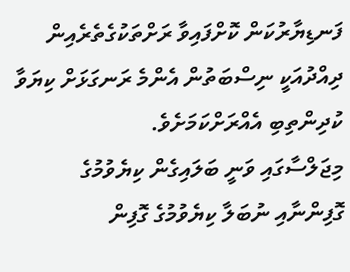ފަނޑިޔާރުކަން ކޮށްފައިވާ ރަށްތަކުގެތެރެއިން ދިއްދުއަކީ ނިސްބަތުން އެންމެ ރަނގަޅަށް ކިޔަވާ ކުދިންތިބި އެއްރަށްކަމަށެވެ.
މިޖަލްސާގައި ވަނީ ބަލައިގެން ކިޔެވުމުގެ ގޮފިންނާއި ނުބަލާ ކިޔެވުމުގެ ގޮފިން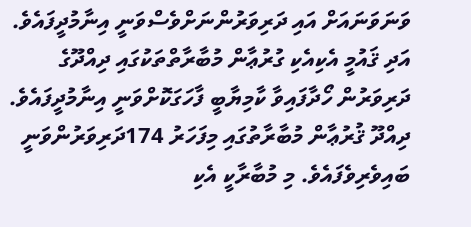ވަނަވަނައަށް އައި ދަރިވަރުންނަށްވެސްވަނީ އިނާމުދީފައެވެ. އަދި ޤައުމީ އެކިއެކި ގުރުޢާން މުބާރާތްތަކުގައި ދިއްދޫގެ ދަރިވަރުން ހޯދާފައިވާ ކާމިޔާބީ ފާހަގަކޮށްވަނީ އިނާމުދީފައެވެ. ދިއްދޫ ޤުރުޢާން މުބާރާތުގައި މިފަހަރު 174ދަރިވަރުންވަނީ ބައިވެރިވެފައެވެ. މި މުބާރާކީ އެކި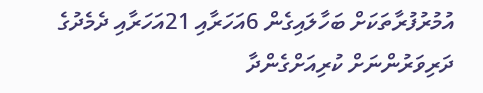އުމުރުފުރާތަކަށް ބަހާލައިގެން 6އަހަރާއި 21އަހަރާއި ދެމެދުގެ ދަރިވަރުންނަށް ކުރިއަށްގެންދާ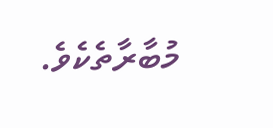މުބާރާތެކެވެ.